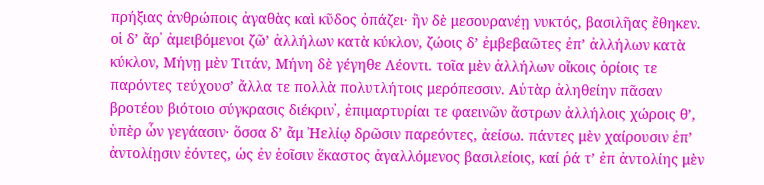πρήξιας ἀνθρώποις ἀγαθὰς καὶ κῦδος ὀπάζει· ἢν δὲ μεσουρανέῃ νυκτός, βασιλῆας ἔθηκεν. οἱ δʼ ἄρ᾿ ἀμειβόμενοι ζῶʼ ἀλλήλων κατὰ κύκλον, ζώοις δʼ ἐμβεβαῶτες ἐπʼ ἀλλήλων κατὰ κύκλον, Μήνῃ μὲν Τιτάν, Μήνη δὲ γέγηθε Λέοντι. τοῖα μὲν ἀλλήλων οἴκοις ὁρίοις τε παρόντες τεύχουσ’ ἄλλα τε πολλὰ πολυτλήτοις μερόπεσσιν. Αὐτὰρ ἀληθείην πᾶσαν βροτέου βιότοιο σύγκρασις διέκριν᾿, ἐπιμαρτυρίαι τε φαεινῶν ἄστρων ἀλλήλοις χώροις θʼ, ὑπὲρ ὧν γεγάασιν· ὅσσα δʼ ἄμ Ἠελίῳ δρῶσιν παρεόντες, ἀείσω. πάντες μὲν χαίρουσιν ἐπʼ ἀντολίῃσιν ἐόντες, ὡς ἐν ἑοῖσιν ἕκαστος ἀγαλλόμενος βασιλείοις, καί ῥά τʼ ἐπ ἀντολίης μὲν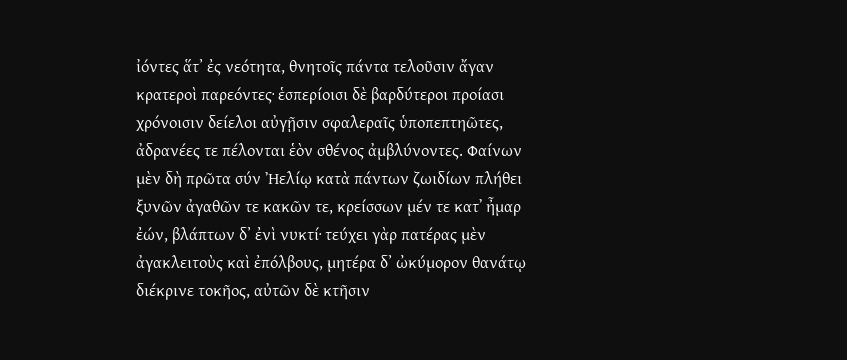ἰόντες ἅτʼ ἐς νεότητα, θνητοῖς πάντα τελοῦσιν ἄγαν κρατεροὶ παρεόντες· ἑσπερίοισι δὲ βαρδύτεροι προίασι χρόνοισιν δείελοι αὐγῇσιν σφαλεραῖς ὑποπεπτηῶτες, ἀδρανέες τε πέλονται ἑὸν σθένος ἀμβλύνοντες. Φαίνων μὲν δὴ πρῶτα σύν Ἠελίῳ κατὰ πάντων ζωιδίων πλήθει ξυνῶν ἀγαθῶν τε κακῶν τε, κρείσσων μέν τε κατ᾿ ἦμαρ ἐών, βλάπτων δʼ ἐνὶ νυκτί· τεύχει γὰρ πατέρας μὲν ἀγακλειτοὺς καὶ ἐπόλβους, μητέρα δʼ ὠκύμορον θανάτῳ διέκρινε τοκῆος, αὐτῶν δὲ κτῆσιν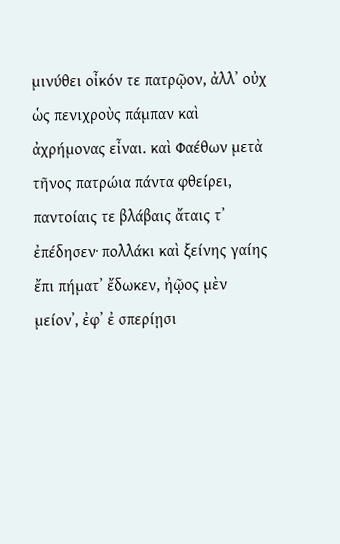μινύθει οἶκόν τε πατρῷον, ἀλλʼ οὐχ ὡς πενιχροὺς πάμπαν καὶ ἀχρήμονας εἶναι. καὶ Φαέθων μετὰ τῆνος πατρώια πάντα φθείρει, παντοίαις τε βλάβαις ἄταις τʼ ἐπέδησεν· πολλάκι καὶ ξείνης γαίης ἔπι πήματʼ ἔδωκεν, ἠῷος μὲν μείον᾿, ἐφʼ ἐ σπερίῃσι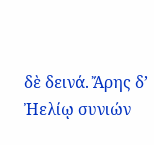δὲ δεινά. Ἄρης δʼ Ἠελίῳ συνιών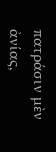πατράσιν μὲν ἀνίας,